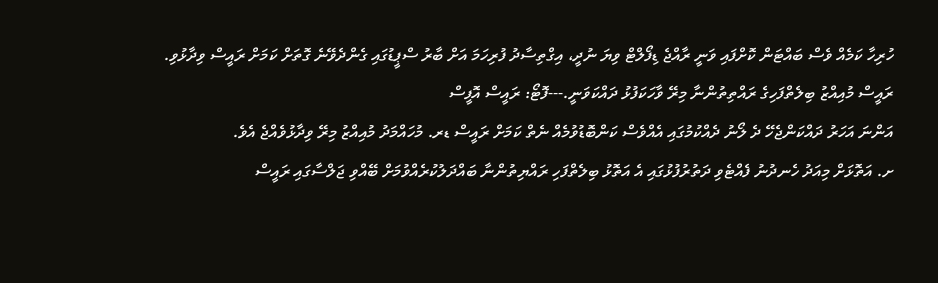ހުރިހާ ކަމެއް ވެސް ބައްޓަން ކޮށްފައި ވަނީ ރާއްޖެ ޑިފޯލްޓް ވިޔަ ނުދީ، އިގްތިސާދު ފުރިހަމަ އަށް ބާރު ސްޕީޑުގައި ގެންދެވޭނެ ގޮތަށް ކަމަށް ރައީސް ވިދާޅުވި.
ރައީސް މުއިއްޒު ބިލެތްފަހިގެ ރައްތިތުންނާ މިރޭ ވާހަކަފުޅު ދައްކަވަނީ.---ފޮޓޯ: ރައީސް އޮފީސް
އަންނަ އަހަރު ދައްކަންޖެހޭ ދެ ލޯނު ދެއްކުމުގައި އެއްވެސް ކަންބޮޑުވުމެއް ނެތް ކަމަށް ރައީސް ޑރ. މުހައްމަދު މުއިއްޒު މިރޭ ވިދާޅުވެއްޖެ އެވެ.
ށ. އަތޮޅަށް މިއަދު ހެނދުނު ފެއްޓެވި ދަތުރުފުޅުގައި އެ އަތޮޅު ބިލެތްފަހި ރައްޔިތުންނާ ބައްދަލުކުރެއްވުމަށް ބޭއްވި ޖަލްސާގައި ރައީސް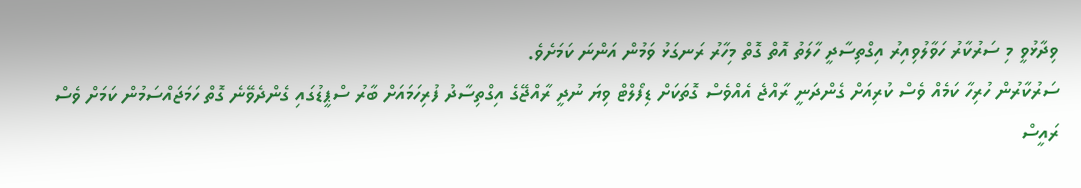ވިދާޅުވީ މި ސަރުކާރު ހަވާލުވިއިރު އިގްތިސާދީ ހާލަތު އޮތް ގޮތް މިހާރު ރަނގަޅު ވަމުން އަންނަ ކަމަށެވެ.
ސަރުކާރުން ހުރިހާ ކަމެއް ވެސް ކުރިއަށް ގެންދަނީ ރާއްޖެ އެއްވެސް ގޮތަކަށް ޑިފޯލްޓް ވިޔަ ނުދީ ރާއްޖޭގެ އިގްތިސާދު ފުރިހަމައަށް ބާރު ސްޕީޑުގައި ގެންދެވޭނެ ގޮތް ހަމަޖައްސަމުން ކަމަށް ވެސް ރައީސް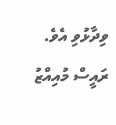ވިދާޅުވި އެވެ.
ރައީސް މުއިއްޒު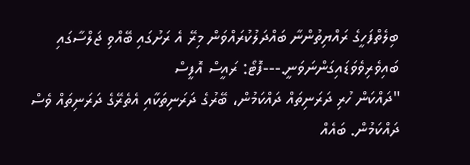ބިލެތްފަހީގެ ރައްޔިތުންނާ ބައްދަލުކުރައްވަން މިރޭ އެ ރަށުގައި ބޭއްވި ޖަލްސާގައި ބައިވެރިވެވަޑައިގަންނަވަނީ.---ފޮޓޯ: ރައީސް އޮފީސް
"ދައްކަން ހުރި ދަރަނިތައް ދައްކަމުން، ބޭރުގެ ދަރަނިތަކާއި އެތެރޭގެ ދަރަނިތައް ވެސް ދައްކަމުން. ބައެއް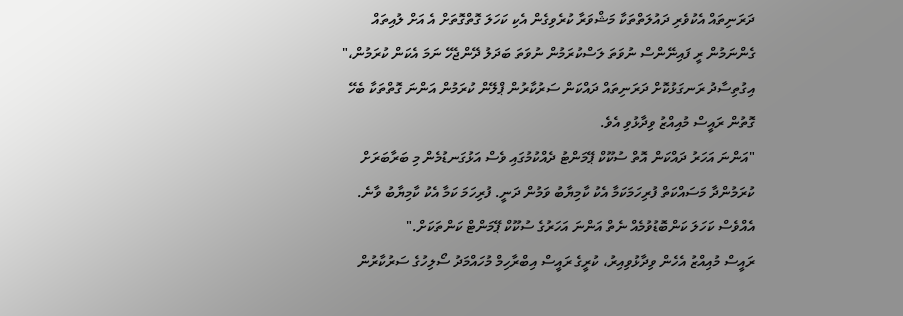ދަރަނިތައް އެކުވެރި ދައުލަތްތަކާ މަޝްވަރާ ކުރެވިގެން އެކި ކަހަލަ ގޮތްގޮތަށް އެ އަށް ލުއިތައް ގެންނަމުން ރީ ފައިނޭންސް ނުވަތަ ލަސްކުރަމުން ނުވަތަ ބަދަލު ދޭންޖެހޭ ނަމަ އެކަން ކުރަމުން،" އިގުތިސާދު ރަނގަޅުކޮށް ދަރަނިތައް ދައްކަން ސަރުކާރުން ޕްލޭން ކުރަމުން އަންނަ ގޮތްތަކާ ބެހޭ ގޮތުން ރައީސް މުއިއްޒު ވިދާޅުވި އެވެ.
"އަންނަ އަހަރު ދައްކަން އޮތް ސުކޫކް ޕޭމަންޓު ދެއްކުމުގައި ވެސް އަޅުގަނޑުމެން މި ބަރާބަރަށް ކުރަމުންދާ މަސައްކަތް ފުރިހަމަކަމާ އެކު ކާމިޔާބު ވަމުން ދަނީ. ފުރިހަމަ ކަމާ އެކު ކާމިޔާބު ވާނެ. އެއްވެސް ކަހަލަ ކަންބޮޑުވުމެއް ނެތް އަންނަ އަހަރުގެ ސުކޫކް ޕޭމަންޓް ކަންތަކަށް."
ރައީސް މުއިއްޒު އެހެން ވިދާޅުވިއިރު، ކުރީގެ ރައީސް އިބްރާހިމް މުހައްމަދު ސޯލިހުގެ ސަރުކާރުން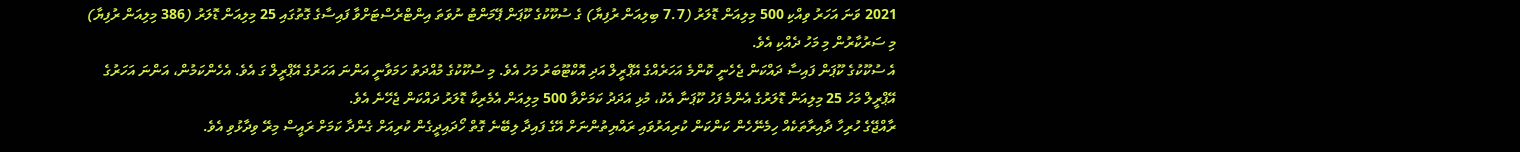2021 ވަނަ އަހަރު ވިއްކި 500 މިލިއަން ޑޮލަރު (7.7 ބިލިއަން ރުފިޔާ) ގެ ސުކޫކުގެ ކޫޕަން ޕޭމަންޓު ނުވަތަ އިންޓްރެސްޓަށްވާ ފައިސާގެ ގޮތުގައި 25 މިލިއަން ޑޮލަރު (386 މިލިއަން ރުފިޔާ) މި ސަރުކާރުން މި މަހު ދެއްކި އެވެ.
އެ ސުކޫކުގެ ކޫޕަން ފައިސާ ދައްކަން ޖެހެނީ ކޮންމެ އަހަރެއްގެ އޭޕްރީލް އަދި އޮކްޓޫބަރު މަހު އެވެ. މި ސުކޫކުގެ މުއްދަތު ހަމަވާނީ އަންނަ އަހަރުގެ އޭޕްރީލް ގަ އެވެ. އެހެންކަމުން، އަންނަ އަހަރުގެ އޭޕްރީލް މަހު 25 މިލިއަން ޑޮލަރުގެ އެންމެ ފަހު ކޫޕަނާ އެކު، މުޅި އަދަދު ކަމަށްވާ 500 މިލިއަން އެމެރިކާ ޑޮލަރު ދައްކަން ޖެހޭނެ އެވެ.
ރާއްޖޭގެ ހުރިހާ ދާއިރާތަކެއް ހިމެނޭހެން ކަންކަން ކުރިއަރުވައި ރައްޔިތުންނަށް އޭގެ ފައިދާ ލިބޭނެ ގޮތް ހޯދައިދީގެން ކުރިއަށް ގެންދާ ކަމަށް ރައީސް މިރޭ ވިދާޅުވި އެވެ.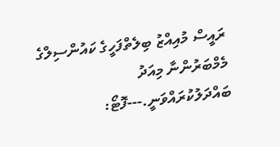ރައީސް މުއިއްޒު ބިލެތްފަހީގެ ކައުންސިލްގެ މެމްބަރުންނާ މިއަދު ބައްދަލުކުރައްވަނީ.---ފޮޓޯ: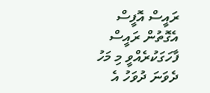ރައީސް އޮފީސް
އެގޮތުން ރައީސް ފާހަގަކުރެއްވީ މި މަހު ދެވަނަ ދުވަހު އެ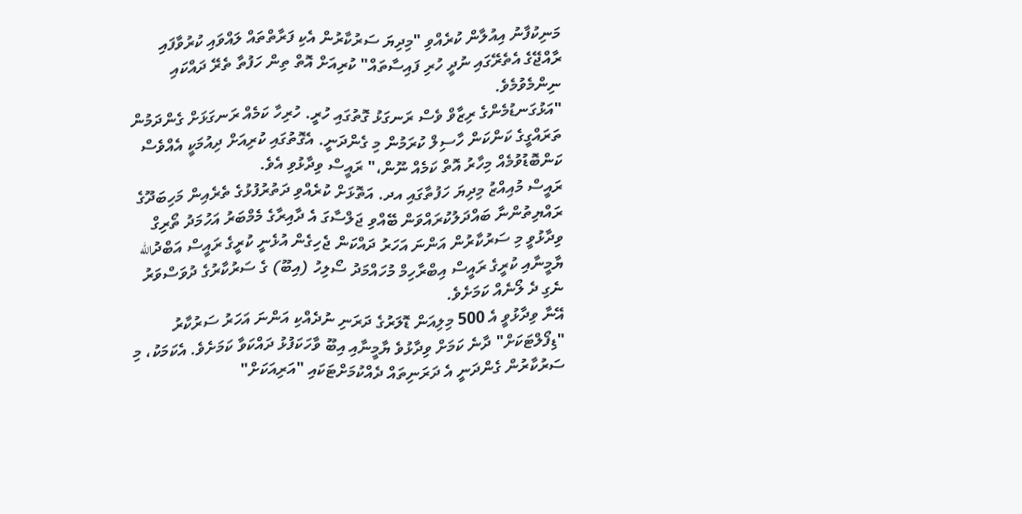މަނިކުފާނު އިއުލާން ކުރެއްވި "މިދިޔަ ސަރުކާރުން އެކި ފަރާތްތައް ލައްވައި ކުރުވާފައި ރާއްޖޭގެ އެތެރޭގައި ނުދީ ހުރި ފައިސާތައް" ކުރިއަށް އޮތް ތިން ހަފުތާ ތެރޭ ދައްކައި ނިންމެވުމެވެ.
"އަޅުގަނޑުމެންގެ ރިޒާވް ވެސް ރަނގަޅު ގޮތުގައި ހުރީ. ހުރިހާ ކަމެއް ރަނގަޅަށް ގެންދަމުން ތަރައްގީގެ ކަންކަން ހާސިލް ކުރަމުން މި ގެންދަނީ. އެގޮތުގައި ކުރިއަށް ދިއުމަކީ އެއްވެސް ކަންބޮޑުވުމެއް މިހާރު އޮތް ކަމެއް ނޫން،" ރައީސް ވިދާޅުވި އެވެ.
ރައީސް މުއިއްޒު މިދިޔަ ހަފުތާގައި އދ. އަތޮޅަށް ކުރެއްވި ދަތުރުފުޅުގެ ތެރެއިން މަހިބަދޫގެ ރައްޔިތުންނާ ބައްދަލުކުރައްވަން ބޭއްވި ޖަލްސާގަ އެ ދާއިރާގެ މެމްބަރު އަހުމަދު ތޯރިގް ވިދާޅުވީ މި ސަރުކާރުން އަންނަ އަހަރު ދައްކަން ޖެހިގެން އުޅެނީ ކުރީގެ ރައީސް އަބްދުالله ޔާމީނާއި ކުރީގެ ރައީސް އިބްރާހިމް މުހައްމަދު ސޯލިހު (އިބޫ) ގެ ސަރުކާރުގެ ދުވަސްވަރު ނެގި ދެ ލޯނެއް ކަމަށެވެ.
އޭނާ ވިދާޅުވީ އެ 500 މިލިއަން ޑޮލަރުގެ ދަރަނި ނުދެއްކި އަންނަ އަހަރު ސަރުކާރު "ޑިފޯލްޓަކަށް" ދާނެ ކަމަށް ވިދާޅުވެ ޔާމީނާއި އިބޫ ވާހަކަފުޅު ދައްކަވާ ކަމަށެވެ. އެކަމަކު، މި ސަރުކާރުން ގެންދަނީ އެ ދަރަނިތައް ދެއްކުމަށްޓަކައި "އަރިއަކަށް"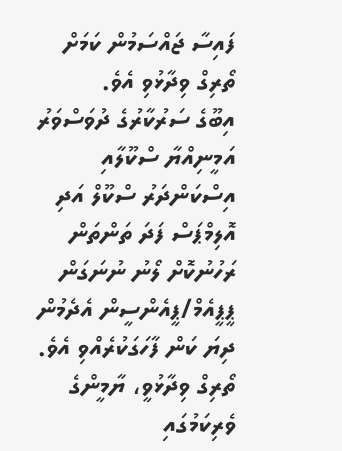ފައިސާ ޖައްސަމުން ކަމަށް ތޯރިގް ވިދާޅުވި އެވެ.
އިބޫގެ ސަރުކާރުގެ ދުވަސްވަރު އަމީނިއްޔާ ސްކޫލާއި އިސްކަންދަރު ސްކޫލް އަދި އޮލިމްޕަސް ފަދަ ތަންތަން ރަހުނުކޮށް ލޯނު ނުނަގަން ޕީޕީއެމް/ޕީއެންސީން އެދެމުން ދިޔަ ކަން ފާހަގަކުރެއްވި އެވެ.
ތޯރިގް ވިދާޅުވީ، ޔާމީންގެ ވެރިކަމުގައި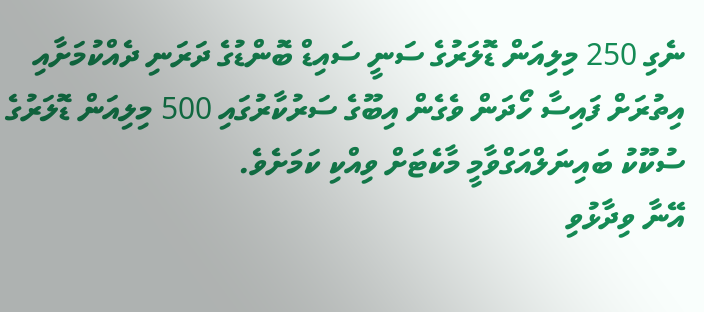ނެގި 250 މިލިއަން ޑޮލަރުގެ ސަނީ ސައިޑް ބޮންޑުގެ ދަރަނި ދެއްކުމަށާއި އިތުރަށް ފައިސާ ހޯދަން ވެގެން އިބޫގެ ސަރުކާރުގައި 500 މިލިއަން ޑޮލަރުގެ ސުކޫކު ބައިނަލްއަގްވާމީ މާކެޓަށް ވިއްކި ކަމަށެވެ.
އޭނާ ވިދާޅުވި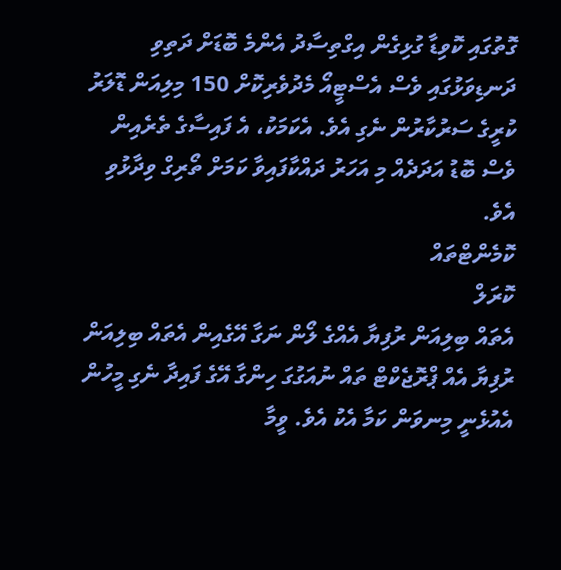ގޮތުގައި ކޮވިޑާ ގުޅިގެން އިގްތިސާދު އެންމެ ބޮޑަށް ދަތިވި ދަނޑިވަޅުގައި ވެސް އެސްޓީއޯ މެދުވެރިކޮށް 150 މިލިއަން ޑޮލަރު ކުރީގެ ސަރުކާރުން ނެގި އެވެ. އެކަމަކު، އެ ފައިސާގެ ތެރެއިން ވެސް ބޮޑު އަދަދެއް މި އަހަރު ދައްކާފައިވާ ކަމަށް ތޯރިގް ވިދާޅުވި އެވެ.
ކޮމެންޓްތައް
ކޮރަލް
އެތައް ބިލިއަން ރުފިޔާ އެއްގެ ލޯން ނަގާ އޭގެއިން އެތައް ބިލިއަން ރުފިޔާ އެއް ޕްރޮޖެކްޓް ތައް ނުއަގުގަ ހިންގާ އޭގެ ފައިދާ ނެގި މީހުން އެއުޅެނީ މިނވަން ކަމާ އެކު އެވެ. ވީމާ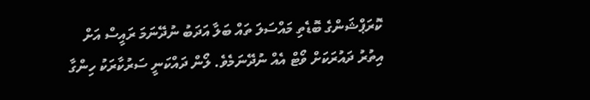ކޮރަޕްޝަންގެ ބޮޑެތި މައްސަލަ ތައް ބަލާ އަދަބު ނުދޭނަމަ ރައީސް އަށް އިތުރު ދައުރަކަށް ވޯޓް އެއް ނުދޭނަމެވެ. ލޯން ދައްކަނީ ސަރުކާރަކު ހިންގާ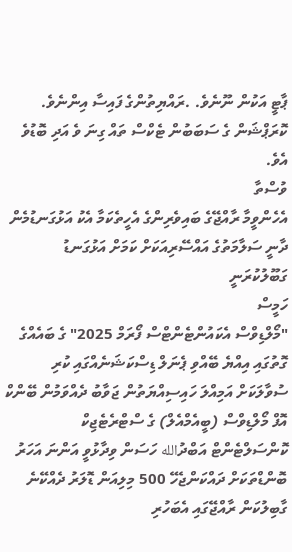ޕާޓީ އަކުން ނޫނެވެ. .ރައްޔިތުންގެ ފައިސާ އިންނެވެ. ކޮރަޕްޝަން ގެ ސަބަބުން ޓެކްސް ތައް ގިނަ ވެ އަދި ބޮޑުވެ އެވެ.
ވުސްތާ
އެހެންވީމާ ރާއްޖޭގެ ބައިވެރިންގެ އެހީތެކަމާ އެކު އަޅުގަނޑުމެން ދާނީ ސަލާމަތުގެ އައްސޭރިއަކަށް ކަމަށް އަޅުގަނޑު ގަބޫލުކުރަނީ
ހަމީސް
"މޯލްޑިވްސް އެކައުންޓެންޓްސް ފޯރަމް 2025" ގެ ބައެއްގެ ގޮތުގައި އިއްޔެ ބޭއްވި ޕެނަލް ޑިސްކަޝަނެއްގައި ކުރި ސުވާލަކަށް އަމިއްލަ ހައިސިއްޔަތުން ޖަވާބު ދެއްވަމުން ބޭންކް އޮފް މޯލްޑިވްސް (ބީއެމްއެލް) ގެ ސްޓްރެޓެޖިކް ކޮންސަލްޓެންޓް އަބްދުالله ހަސަން ވިދާޅުވީ އަންނަ އަހަރު ބޮންޑްތަކަށް ދައްކަންޖެހޭ 500 މިލިއަން ޑޮލަރު ދެއްކޭނެ ގާބިލުކަން ރާއްޖޭގައި އެބަހުރި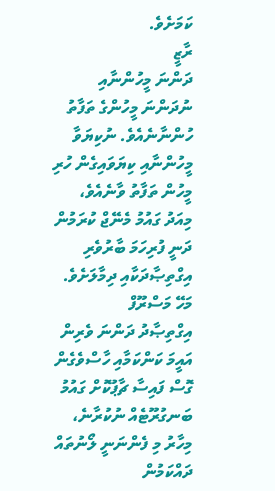ކަމަށެވެ.
ރާޒީ
ދަންނަ މީހުންނާއި ނުދަންނަ މީހުންގެ ތަފާތު ހުންނާނެއެވެ. ނުކިޔަވާ މީހުންނާއި ކިޔަވައިގެން ހުރި މީހުން ތަފާތު ވާނެއެވެ، މިއަދު ގައުމު މެނޭޖް ކުރަމުން ދަނީ ފުރިހަމަ ބާރުވެރި އިގްތިޞާދަކާއި ދިމާލަށެވެ.
މަހޭ މަސްރޫފް
އިގްތިޞާދު ދަންނަ ވެރިން އައީމަ ކަންކަމާއި ހާސްވެގެން ގޮސް ފައިސާ ޗާޕުކޮށް ގައުމު ބަނގުރޫޓެއް ނުކުރާނެ، މިހާރު މި ފެންނަނީ ލޯނުތައް ދައްކަމުން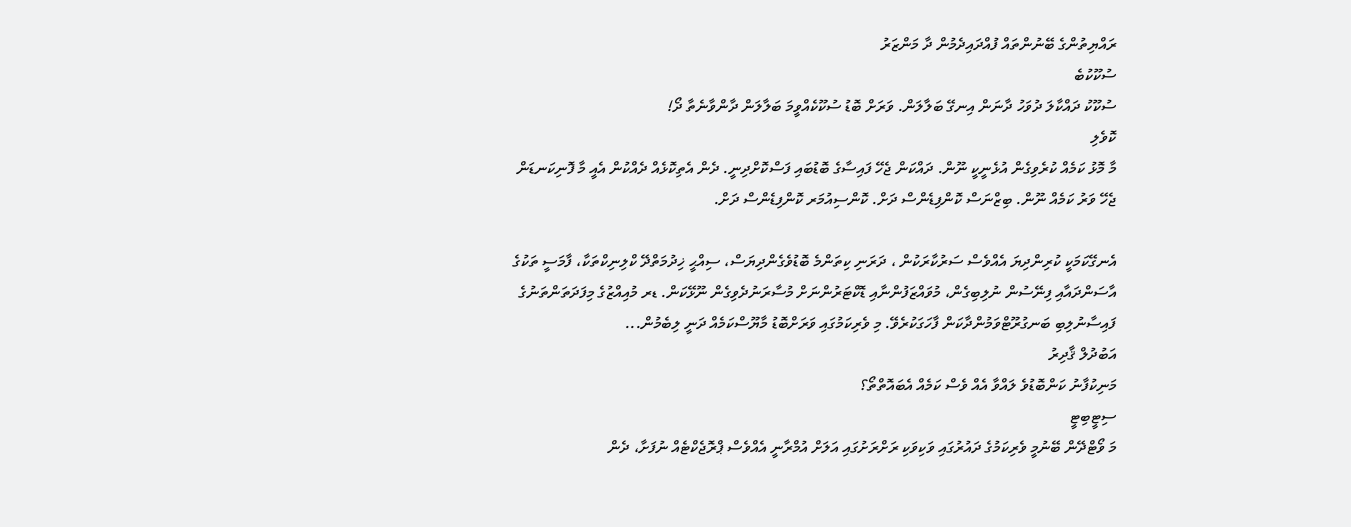ރައްޔިތުންގެ ބޭނުންތައް ފުއްދައިދެމުން ދާ މަންޒަރު
ސުކޫކުބެ
ސުކޫކު ދައްކާލަ ދުވަހު ދާނަން އިނގޭ ބަލާލަން. ވަރަށް ބޮޑު ސުކޫކެއްވީމަ ބަލާލަން ދާންވާނެތާ ދޯ!
ކޮވެލި
މާ މޮޅު ކަމެއް ކުރެވިގެން އުޅެނީކީ ނޫން. ދައްކަން ޖެހޭ ފައިސާގެ ބޮޑުބައި ފަސްކޮށްދިނީ. ދެން އެތިކޮޅެއް ދެއްކުން އެއީ މާ ފޮނިކަނޑަން ޖެހޭ ވަރު ކަމެއް ނޫން. ބިޒްނަސް ކޮންފިޑެންސް ދަށް. ކޮންސިއުމަރ ކޮންފިޑެންސް ދަށް.

އެނގޭކަމަކީ ކުރިންދިޔަ އެއްވެސް ސަރުކާރަކުން ، ދަރަނި ކިތަންމެ ބޮޑުވެގެންދިޔަސް، ސިއްޙީ ޚިދުމަތްދޭ ކްލިނިކްތަކާ، ފާމަސީ ތަކުގެ އާސަންދައާއި ފިނޭސުން ނުލިބިގެން، މުވައްޒަފުންނާއި ޑޮކްޓަރުންނަށް މުސާރަނުދެވިގެން ނޫޅޭކަން. ޑރ މުއިއްޒުގެ މިފަދަތަންތަނުގެ ފައިސާނުލިބި ބަނގުރޫޓްވަމުންދާކަން ފާހަގަކުރެވޭ. މި ވެރިކަމުގައި ވަރަށްބޮޑު މާޔޫސްކަމެއް ދަނީ ލިބެމުން...
އަބުދުލް ޤާދިރު
މަނިކުފާނު ކަންބޮޑުވެ ލައްވާ އެއް ވެސް ކަމެއް އެބައޮތްތޯ؟
ސިޓީބިޓީ
މަ ވޯޓްދޭން ބޭނުމީ ވެރިކަމުގެ ދައުރުގައި ވަކިވަކި ރަށްރަށުގައި އަލަށް އުމްރާނީ އެއްވެސް ޕްރޮޖެކްޓެއް ނުފަށާ، ދެން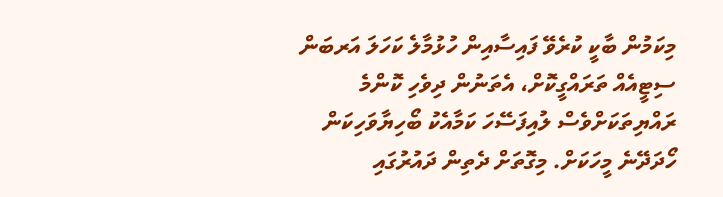މިކަމުން ބާކީ ކުރެވޭ ފައިސާއިން ހުޅުމާލެ ކަހަލަ އަރބަން ސިޓީއެއް ތަރައްގީކޮށް، އެތަނުން ދިވެހި ކޮންމެ ރައްޔިތަކަށްވެސް ލުއިފަސޭހަ ކަމާއެކު ބޯހިޔާވަހިކަން ހޯދަދޭނެ މީހަކަށް. މިގޮތަށް ދެތިން ދައުރުގައި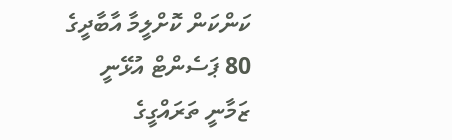ކަންކަން ކޮށްލީމާ އާބާދީގެ 80 ޕަސެންޓް އުޅޭނީ ޒަމާނީ ތަރައްގީގެ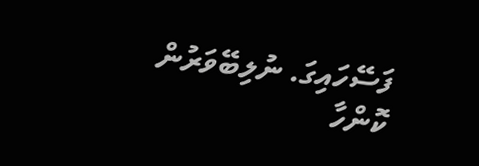ފަސޭހައިގަ. ނުލިބޭވަރުން ކޮންހާ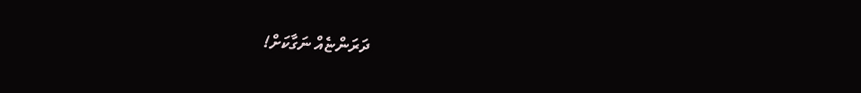ދަރަންޏެއް ނަގާކަށް!